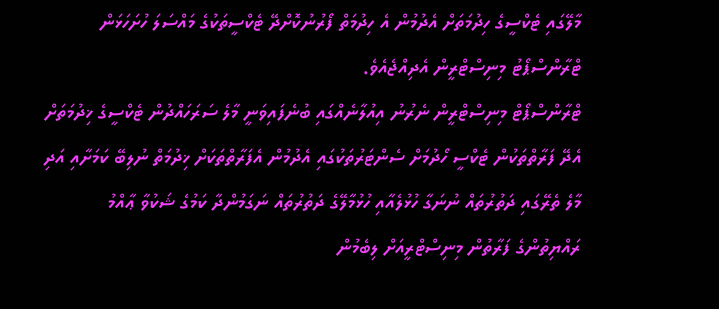މާލޭގައި ޓެކްސީގެ ހިދުމަތަށް އެދުމުން އެ ހިދުމަތް ފޯރުނުކޮށްދޭ ޓެކްސީތަކުގެ މައްސަލަ ހުށަހަޅަން ޓްރާންސްޕޯޓު މިނިސްޓްރީން އެދިއްޖެއެވެ.
ޓްރާންސްޕޯޓް މިނިސްޓްރީން ނެރުނު އިއުލާނެއްގައި ބުނެފައިވަނީ މާލެ ސަރަހައްދުން ޓެކްސީގެ ޚިދުމަތަށް އެދޭ ފަރާތްތަކުން ޓެކްސީ ހޯދުމަށް ސެންޓަރުތަކުގައި އެދުމުން އެފަރާތްތަކަށް ޚިދުމަތް ނުލިބޭ ކަމަށާއި އަދި މާލެ ތެރޭގައި ދަތުރުތައް ނުނަގާ ހުޅުލެއާއި ހުޅުމާލޭގެ ދަތުރުތައް ނަގަމުންދާ ކަމުގެ ޝަކުވާ ޢާއްމު ރައްޔިތުންގެ ފަރާތުން މިނިސްޓްރީއަށް ލިބެމުން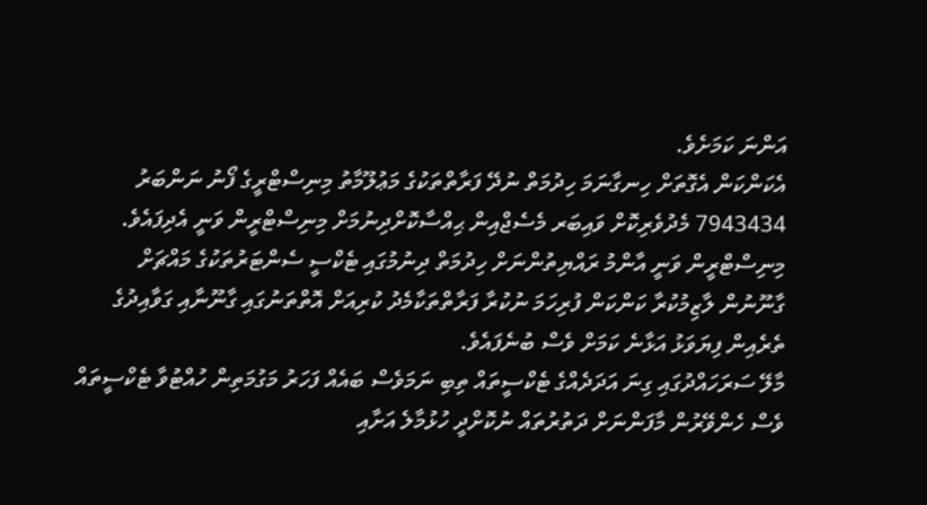އަންނަ ކަމަށެވެ.
އެކަންކަން އެގޮތަށް ހިނގާނަމަ ހިދުމަތް ނުދޭ ފަރާތްތަކުގެ މަޢުލޫމާތު މިނިސްޓްރީގެ ފޯނު ނަންބަރު 7943434 މެދުވެރިކޮށް ވައިބަރ މެސެޖްއިން ޙިއްސާކޮށްދިނުމަށް މިނިސްޓްރީން ވަނީ އެދިފައެވެ.
މިނިސްޓްރީން ވަނީ އާންމު ރައްޔިތުންނަށް ހިދުމަތް ދިނުމުގައި ޓެކްސީ ސެންޓަރުތަކުގެ މައްޗަށް ގާނޫނުން ލާޒިމުކުރާ ކަންކަން ފުރިހަމަ ނުކުރާ ފަރާތްތަކާމެދު ކުރިއަށް އޮތްތަނުގައި ގާނޫނާއި ގަވާއިދުގެ ތެރެއިން ފިޔަވަޅު އަޅާނެ ކަމަށް ވެސް ބުނެފައެވެ.
މާލޭ ސަރަހައްދުގައި ގިނަ އަދަދެއްގެ ޓެކްސީތައް ތިބި ނަމަވެސް ބައެއް ފަހަރު މަގުމަތިން ހުއްޓުވާ ޓެކްސީތައް ވެސް ހެންވޭރުން މާފަންނަށް ދަތުރުތައް ނުކޮށްދީ ހުޅުމާލެ އަށާއި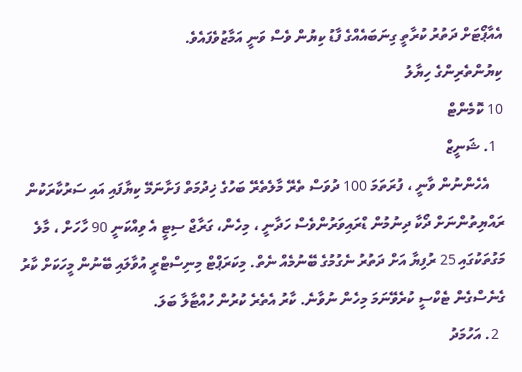އެއާޕޯޓަށް ދަތުރު ކުރާތީ ގިނަބައެއްގެ ފާޑު ކިޔުން ވެސް ވަނީ އަމާޒުވެފައެވެ.
ކިޔުންތެރިންގެ ހިޔާލު
10 ކޮމެންޓް
  1. ޝަނީޒް
    އެހެންނުން ވާނީ ، ފުރަތަމަ 100 ދުވަސް ތެރޭ މާލެތެރޭ ބަހުގެ ޚިދުމަތް ފަށާނަމޭ ކިޔާފައި އައި ސަރުކާރަކުން ރައްޔިތުންނަށް ދޯކާ ދިނުމުން ޑްރައިވަރުންވެސް ހަދާނީ ، މިހެން، ގަރާޖް ސިޓީ އެ ވިއްކަނީ 90 ހާހަށް ، މާލެ މަގުތަކުގައި 25 ރުފިޔާ އަށް ދަތުރު ނެގުމުގެ ބޭނުމެއް ނެތް. މިކަރަޕްޓް މިނިސްޓްރީ އުވާލައި ބޭނުން މީހަކަށް ކާރު ގެނެސްގެން ޓެކްސީ ކުރެވޭނަމަ މިހެން ނުވާނެ. ކާރު އެތެރެ ކުރުން ހުއްޓާލާ ބަލަ.
  2. އަހުމަދު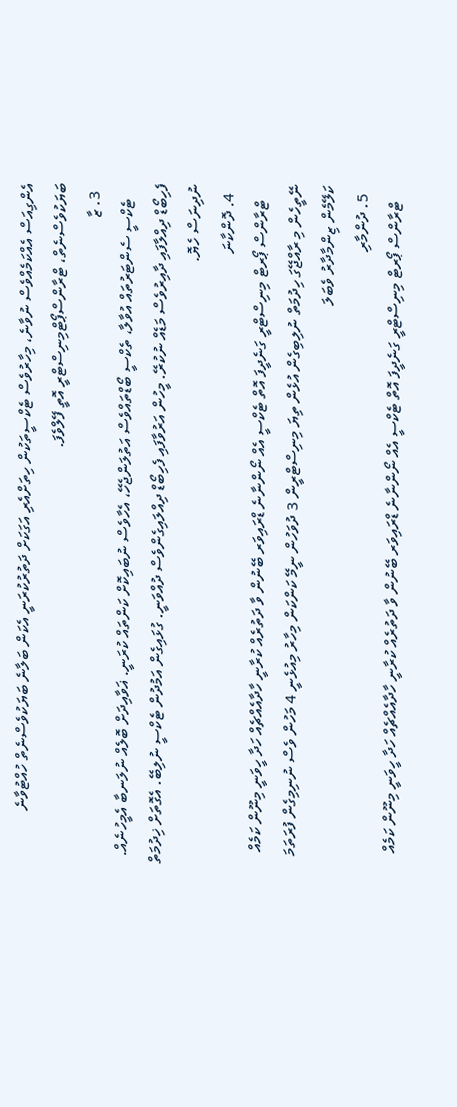އެންގިއަސް އެއްކަމެއްވެސް ނުވާނެ، މިހާރުވެސް ޓެކްސީތަކުން ހިތަށްއެރި އަގަކަށް ދަތުރުކުރަނީ އެކަން ބަލާނެ ބަޔަކުވެސްނެތް ހުއްޓުވާނެ ބަޔަކުވެސްނެތް، ޓްރާންސްޕޯޓްމިނިސްޓްރީ އޮތީ ފޭލްވެފަ.
  3. ޒާ
    ޓެކްސީ ސެންޓަރުތައް އުވާލާ، ތެކްސީ ބޯޑްތައްވެސް އަތުލަންޖެހޭ، އެހާވެސް ނުބައިކޮށް ކަންތައް ކުރަނީ. ޣަވާއިދަށް ބޮލެއް ނުލަނބާ އެމީހުނެއް. ފެހިބޯޑް ދިއްލާފައި ދާއިރުވެސް މަޑެއް ނުކުރޭ. މީހުން އަރުވާފައި ފެހިބޯޑް ދިއްލައިގެންވެސް ދުއްވަނީ. ގުޅައިގެން އަމުދުން ޓެކްސީ ނުލިބޭ. އެގޮތަށް ޚިދުމަތް ނުދިނަސް ހެޔޮ.
  4. ދޮންކާނަ
    ޓްރާންސް ޕޯރޓް މިނިސްޓްރީ ގަނެދީފަ އޮތް ޓެކްސީ އެއް ނޯންނާނެ ޑްރައިވަރ ބޭނުން ވާ ދަތުރެއް ކުރާނީ ހާދާއެއްޗެއް ހަދާ ހީވަނީ މިނޫން ކަމެއް ނޭތީހެން މި ރާއްޖޭގަ ހިދުމަތް ނުލިބިގެން އުޅެން ތިޔަ މިނިސްޓްރީން 3 ދުވަހުން ނީމޭ ކަންކަން މިހާރު މިއުޅެނީ 4 މަހުން ވެސް ނުނިމިގެން ފުރަތަމަ ކަލޭމެން ޒިންމާދާރު ވެބަލަ
  5. ދުންމާރި
    ޓްރާންސް ޕޯރޓް މިނިސްޓްރީ ގަނެދީފަ އޮތް ޓެކްސީ އެއް ނޯންނާނެ ޑްރައިވަރ ބޭނުން ވާ ދަތުރެއް ކުރާނީ ހާދާއެއްޗެއް ހަދާ ހީވަނީ މިނޫން ކަމެއް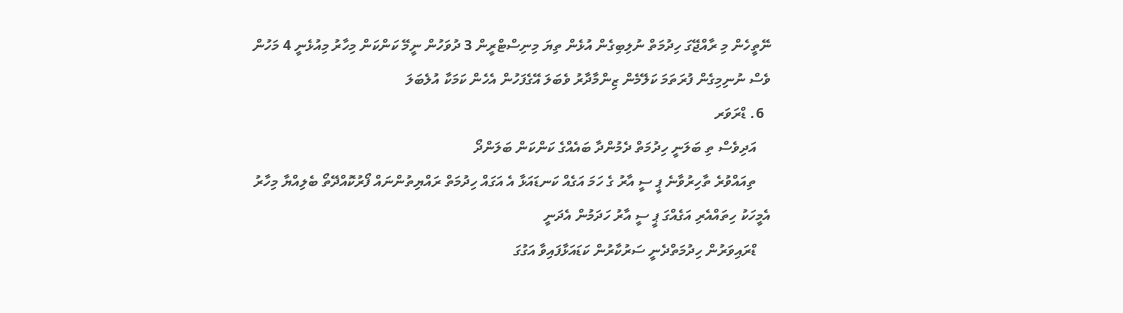ނޭތީހެން މި ރާއްޖޭގަ ހިދުމަތް ނުލިބިގެން އުޅެން ތިޔަ މިނިސްޓްރީން 3 ދުވަހުން ނީމޭ ކަންކަން މިހާރު މިއުޅެނީ 4 މަހުން ވެސް ނުނިމިގެން ފުރަތަމަ ކަލޭމެން ޒިންމާދާރު ވެބަލަ އޭގެފަހުން އެހެން ކަމަކާ އުލެބަލަ
  6. ޑްރަވަރ
    އަދިވެސް ތި ބަލަނީ ހިދުމަތް ދެމުންދާ ބައެއްގެ ކަންކަން ބަލަންދޯ
    ތިއައްވުރެ ތާހިރުވާނެ ޕީ ސީ އާރު ގެ ހަމަ އަގެއް ކަނޑައަޅާ އެ އަގައް ހިދުމަތް ރައްޔިތުންނައް ފޯރުކޮއްދޭތޯ ބެލިއްޔާ މިހާރު އެމީހަކު ހިތައްއެރި އަގެއްގަ ޕީ ސީ އާރު ހަދަމުން އެދަނީ
    ޑްރައިވަރުން ހިދުމަތްދެނީ ސަރުކާރުން ކަޑައަޅާފައިވާ އަގުގަ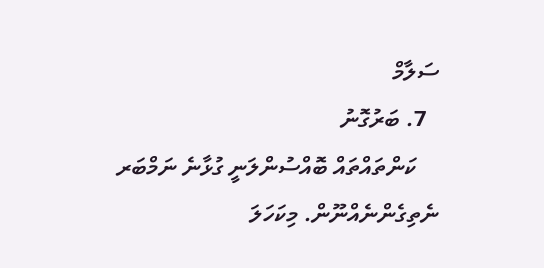ސަލާމް
  7. ބަރުގޮނު
    ކަންތައްތައް ބޮއްސުންލަނީ ގުޅާނެ ނަމްބަރ ނެތިގެންނެއްނޫން. މިކަހަލަ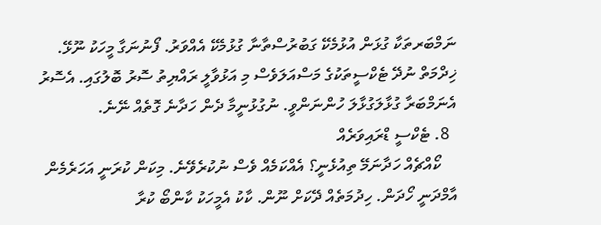ނަމްބަރތަކާ ގުޅަން އުޅުމެކޭ ގަބުރުސްތާނާ ގުޅުމެކޭ އެއްވަރު. ފޯނުނަގާ މީހަކު ނޫޅޭ. ޚިދްމަތް ނުދޭ ޓެކްސީތަކުގެ މަސްއަލަވެސް މި އަޅުވާލީ ރައްޔިތު ސޮރު ބޮލުގައި. އެސޮރު އެނަމްބަރާ ގުޅާލަގުޅާލަ ހުންނަންވީ. ނުގުޅުނީމާ ދެން ހަދާނެ ގޮތެއް ނޭނެ.
  8. ޓެކްސީ ޑްރައިވަރެއް
    ކޯއްޗެއް ހަދާނަމޭ ތިއުޅެނީ؟ އެއްކަމެއް ވެސް ނުކުރެވޭނެ. މިކަން ކުރަނީ އަހަރެމެން އާމްދަނީ ހޯދަން. ހިދުމަތެއް ދޭކަށް ނޫން. ކާކު އެމީހަކު ކާންބޯ ކުރާ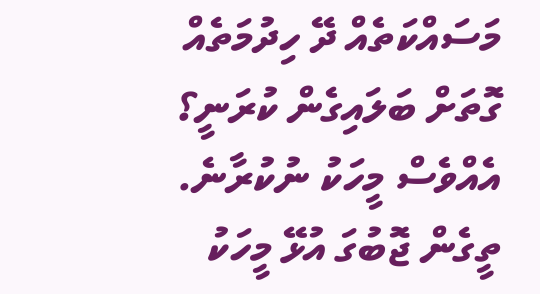މަސައްކަތެއް ދޭ ހިދުމަތެއް ގޮތަށް ބަލައިގެން ކުރަނީ؟ އެއްވެސް މީހަކު ނުކުރާނެ. ތީގެން ޖޮބުގަ އުޅޭ މީހަކު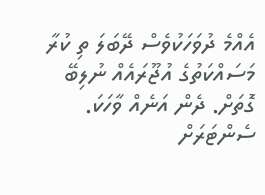އެއްމެ ދުވަހަކުވެސް ދޭބަލަ ތި ކުރާ މަސައްކަތުގެ އުޖޫރައެއް ނުލިބޭ ގޮތަށް. ދެން އަނެއް ވާހަކަ. ސެންޓަރަށް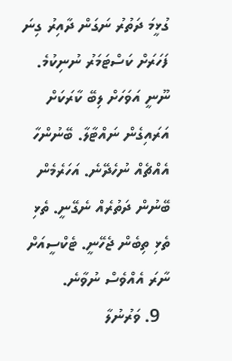ގުޅީމަ ދަތުރު ނަގަން ދާއިރު ގިނަ ފަހަރަށް ކަސްޓަމަރު ނުނިކުމެ. ނޫނީ އަވަހަށް ލިބޭ ކާރަކަށް އަރައިގެން ނައްޓާލާ. ބޭނުންހާ އެއްޗެއް ނުހެދޭނެ. އަހަރެމެން ބޭނުން ދަތުރެއް ނެގޭނީ. ތެޅި ތެޅި ތިބެން ޖެހޭނީ. ޓެކްސީއަށް ނާރަ އެއްވެސް ނުވާނެ.
  9. ވަރުނުލާ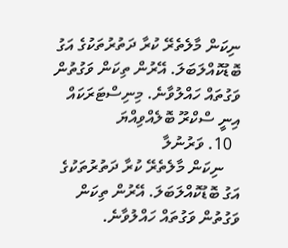ނިކަން މާލެތެރޭ ކުރާ ދަތުރުތަކުގެ އަގު ބޮޑުކޮއްލަބަލަ. އޭރުން ތިކަން ވަގުތުން ވަގުތައް ހައްލުވާނެ. މިނިސްޓަރަކައް އިނީ ސްކްރޫ ބޮލެއްވިއްޔަ
  10. ވަރުނުލާ
    ނިކަން މާލެތެރޭ ކުރާ ދަތުރުތަކުގެ އަގު ބޮޑުކޮއްލަބަލަ. އޭރުން ތިކަން ވަގުތުން ވަގުތައް ހައްލުވާނެ.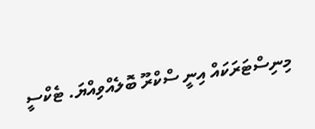މިނިސްޓަރަކައް އިނީ ސްކްރޫ ބޮލެއްވިއްޔަ. ޓެކްސީ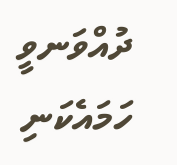ދުއްވަނވީ ހަމައެކަނި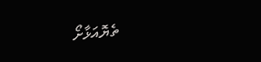ތެޔޮއަޅާށޯ